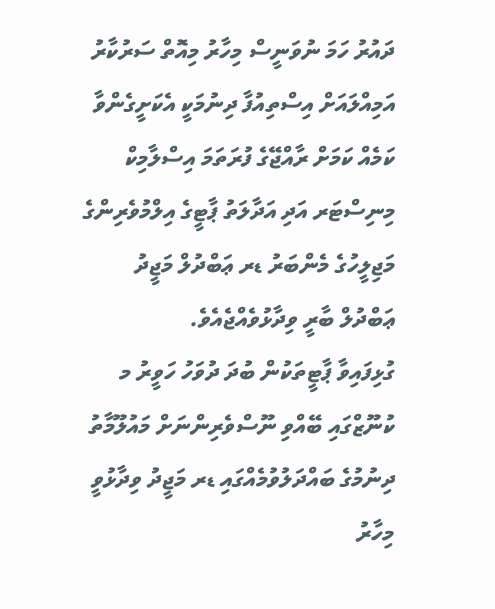ދައުރު ހަމަ ނުވަނީސް މިހާރު މިއޮތް ސަރުކާރު އަމިއްލައަށް އިސްތިއުފާ ދިނުމަކީ އެކަށީގެންވާ ކަމެއް ކަމަށް ރާއްޖޭގެ ފުރަތަމަ އިސްލާމިކް މިނިސްޓަރ އަދި އަދާލަތު ޕާޓީގެ އިލްމުވެރިންގެ މަޖިލީހުގެ މެންބަރު ޑރ ޢަބްދުލް މަޖީދު ޢަބްދުލް ބާރީ ވިދާޅުވެއްޖެއެވެ.
ގުޅިފައިވާ ޕާޓީތަކުން ބުދަ ދުވަހު ހަވީރު މ ކުނޫޒްގައި ބޭއްވި ނޫސްވެރިންނަށް މައުލޫމާތު ދިނުމުގެ ބައްދަލުވުމެއްގައި ޑރ މަޖީދު ވިދާޅުވީ މިހާރު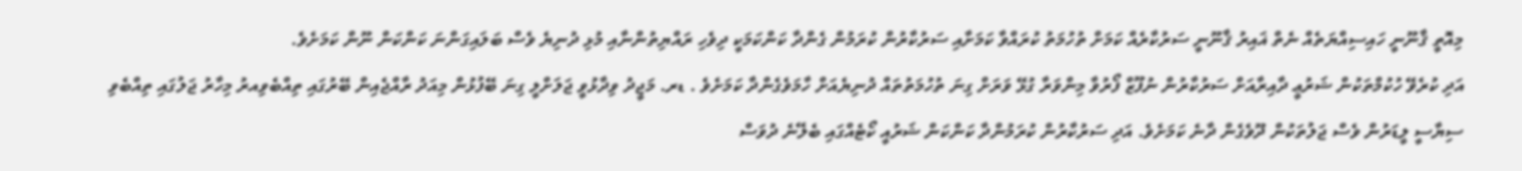މިއޮތީ ޤާނޫނީ ހައިސިއްޔަތެއް ނެތް ޣައިރު ޤާނޫނީ ސަރުކާރެއް ކަމަށް ތުހުމަތު ކުރައްވާ ކަމަށާއި ސަރުކާރުން ކުރަމުން ގެންދާ ކަންކަމަކީ ދިވެހި ރައްޔިތުންނާއި މުޅި ދުނިޔެ ވެސް ބަލައިގަންނަ ކަންކަން ނޫން ކަމަށެވެ.
އަދި ކުރެވޭ ހުކުމްތަކުން ޝަރުޢީ ދާއިރާއަށް ސަރުކާރުން ނުފޫޒް ފޯރުވާ މިންވަރާ ގުޅޭ ވަރަށް ގިނަ ތުހުމަތުތައް ދުނިޔެއަށް ހާމަވެގެންދާ ކަމަށެވެ . ޑރ. މަޖީދު ވިދާޅުވީ ޖަލަށްލީ ގިނަ ބޭފުޅުން މިއަދު ރާއްޖެއިން ބޭރުގައި ތިއްބެވިއރު މިހާރު ޖަލުގައި ތިއްބެވި ސިޔާސީ ލީޑަރުން ވެސް ޖަލުތަކުން ދޫވެގެން ދާނެ ކަމަށެވެ. އަދި ސަރުކާރުން ކުރަމުންދާ ކަންކަން ޝަރުއީ ކޯޓެއްގައި ބެލޭނެ ދުވަސް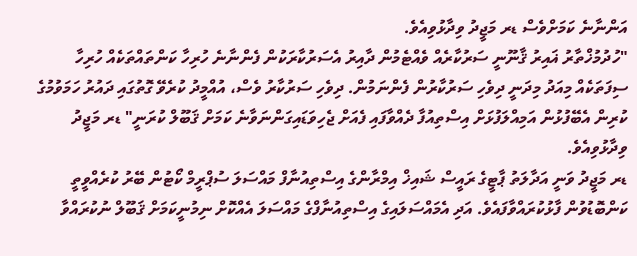އަންނާނެ ކަމަށްވެސް ޑރ މަޖީދު ވިދާޅުވިއެވެ.
"ހުދުމުޚްތާރު ޣައިރު ޤާނޫނީ ސަރުކާރެއް ވެއްޓެމުން ދާއިރު އެސަރުކާރަކުން ފެންނާނެ ހުރިހާ ކަންތައްތަކެއް ހުރިހާ ސިފަތަކެއް މިއަދު މިދަނީ ދިވެހި ސަރުކާރުން ފެންނަމުން. ދިވެހި ސަރުކާރު ވެސް، އުއްމީދު ކުރެވޭ ގޮތުގައި ދައުރު ހަމަވުމުގެ ކުރިން އެބޭފުޅުން އަމިއްލަފުޅަށް އިސްތިއުފާ ދެއްވާފައި ފެއަށް ޖެހިވަޑައިގަންނަވާނެ ކަމަށް ޤަބޫލް ކުރަނީ" ޑރ މަޖީދު ވިދާޅުވިއެވެ.
ޑރ މަޖީދު ވަނީ އަދާލަތު ޕާޓީގެ ރައީސް ޝައިޚް އިމްރާންގެ އިސްތިއުނާފް މައްސަލަ ސުޕްރީމް ކޯޓުން ބޭރު ކުރެއްވީތީ ކަންބޮޑުވުން ފާޅުކުރައްވާފައެވެ. އަދި އެމައްސަލައިގެ އިސްތިއުނާފްގެ މައްސަލަ އެއްކޮށް ނިމުނީކަމަށް ޤަބޫލް ނުކުރައްވާ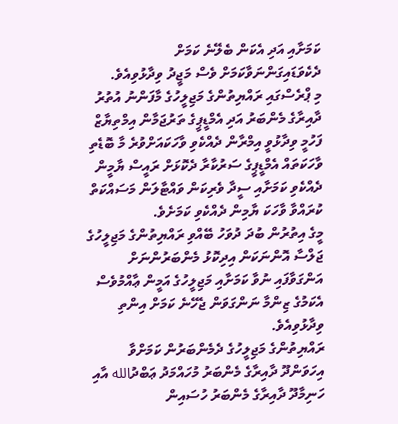ކަމަށާއި އަދި އެކަން ބެލޭނެ ކަމަށް ދެކެވަޑައިގަންނަވާކަމަށް ވެސް މަޖީދު ވިދާޅުވިއެވެ.
މި ޕްރެސްގައި ރައްޔިތުންގެ މަޖިލީހުގެ މާފަންނު އުތުރު ދާއިރާގެ މެންބަރު އަދި އެމްޑީޕީގެ ތަރުޖަމާން އިމްތިޔާޒް ފަހުމީ ވިދާޅުވީ އިމްރާން ދެއްކެވި ވާހަކައަށްވުރެ މާ ބޮޑެތި ވާހަކަތައް އެމްޑީޕީގެ ސަރުކާރާ ދެކޮޅަށް ރައީސް ޔާމީން ދެއްކެވި ކަމަށާއި ސީދާ ވެރިކަން ވައްޓާލަން މަސައްކަތް ކުރައްވާ ވާހަކަ ޔާމިން ދެއްކެވި ކަމަށެވެ.
މީގެ އިތުރުން ބުދަ ދުވަހު ބޭއްވި ރައްޔިތުންގެ މަޖިލީހުގެ ޖަލްސާ އޮންނަކަން އިދިކޮޅު މެންބަރުންނަށް އަންގަވާފައި ނުވާ ކަމަށާއި މަޖިލީހުގެ އަމީން ޢާއްމުވެސް އެކަމުގެ ޒިންމާ ނަންގަވަން ޖެހޭނެ ކަމަށް އިންތި ވިދާޅުވިއެވެ.
ރައްޔިތުންގެ މަޖިލީހުގެ ދެމެންބަރުން ކަމަށްވާ އިހަވަންދޫ ދާއިރާގެ މެންބަރު މުހައްމަދު ޢަބްދުالله އާއި ހަނިމާދޫ ދާއިރާގެ މެންބަރު ހުސައިން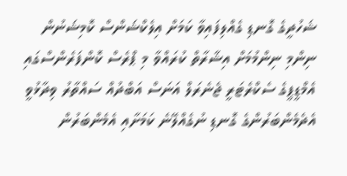ޝަހުދީގެ ގޮނޑި ގެއްލިފައިވާ ކަމަށް އިލެކްޝަންސް ކޮމިޝަނުން ނިންމި ނިންމުމަށް އިޝާރާތް ކުރައްވާ މި ޕްރެސް ކޮންފަރެންސްގައި އެމްޑީޕީގެ ސެކްރެޓަރީ ޖެނެރަލް އަނަސް އަބްދުއް ސައްތާރު ވިދާޅުވީ އެދެމެންބަރުންގެ ގޮނޑި ނުގެއްލޭނެ ކަމަށާއި އެމެންބަރުން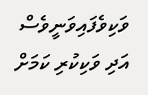ވަކިވެފައިވަނީވެސް އަދި ވަކިކުރި ކަމަށް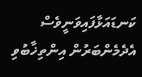ކަނޑައަޅާފައިވަނީވެސް އެދެމެންބަރުން އިންތިޚާބުވި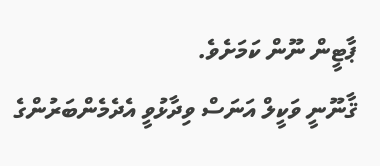ޕާޓީން ނޫން ކަމަށެވެ.
ޤާނޫނީ ވަކީލް އަނަސް ވިދާޅުވީ އެދެމެންބަރުންގެ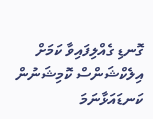ގޮނޑި ގެއްލިފައިވާ ކަމަށް އިލެކްޝަންސް ކޮމިޝަނުން ކަނޑައަޅާނަމަ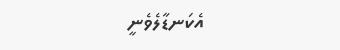އެކަނޑާލެވެނީ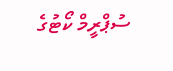ސުޕްރީމް ކޯޓުގެ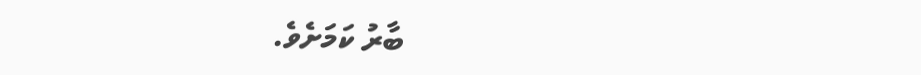ބާރު ކަމަށެވެ.